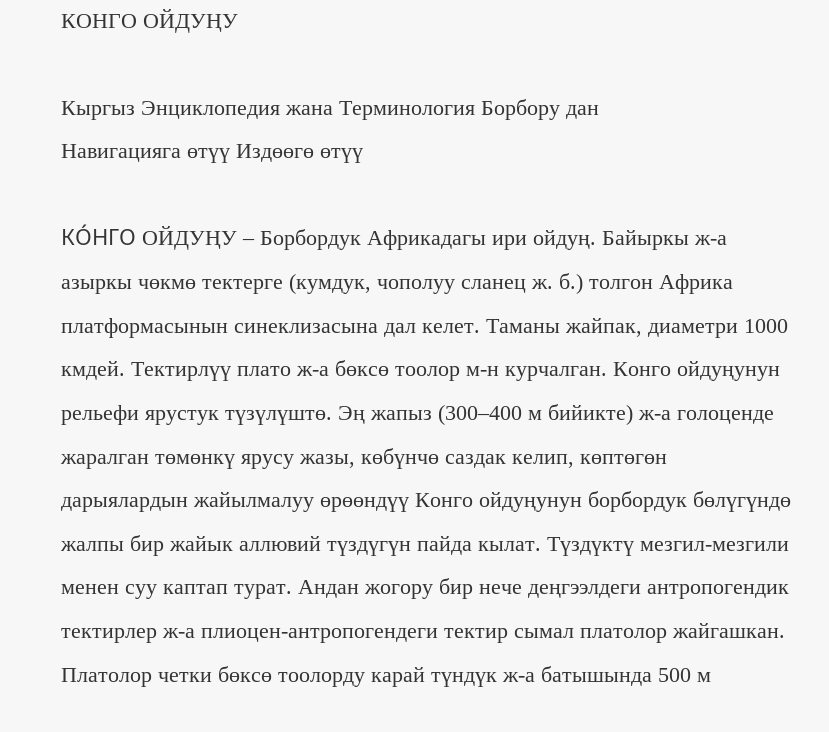КОНГО ОЙДУҢУ

Кыргыз Энциклопедия жана Терминология Борбору дан
Навигацияга өтүү Издөөгө өтүү

КО́НГО ОЙДУҢУ – Борбордук Африкадагы ири ойдуң. Байыркы ж-а азыркы чөкмө тектерге (кумдук, чополуу сланец ж. б.) толгон Африка платформасынын синеклизасына дал келет. Таманы жайпак, диаметри 1000 кмдей. Тектирлүү плато ж-а бөксө тоолор м-н курчалган. Конго ойдуңунун рельефи ярустук түзүлүштө. Эң жапыз (300–400 м бийикте) ж-а голоценде жаралган төмөнкү ярусу жазы, көбүнчө саздак келип, көптөгөн дарыялардын жайылмалуу өрөөндүү Конго ойдуңунун борбордук бөлүгүндө жалпы бир жайык аллювий түздүгүн пайда кылат. Түздүктү мезгил-мезгили менен суу каптап турат. Андан жогору бир нече деңгээлдеги антропогендик тектирлер ж-а плиоцен-антропогендеги тектир сымал платолор жайгашкан. Платолор четки бөксө тоолорду карай түндүк ж-а батышында 500 м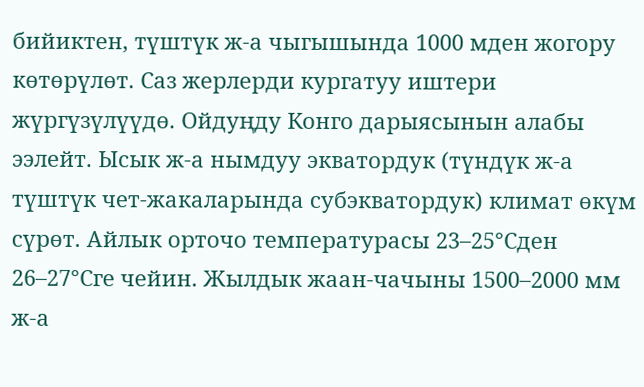бийиктен, түштүк ж-а чыгышында 1000 мден жогору көтөрүлөт. Саз жерлерди кургатуу иштери жүргүзүлүүдө. Ойдуңду Конго дарыясынын алабы ээлейт. Ысык ж-а нымдуу экватордук (түндүк ж-а түштүк чет-жакаларында субэкватордук) климат өкүм сүрөт. Айлык орточо температурасы 23–25°Сден 26–27°Сге чейин. Жылдык жаан-чачыны 1500–2000 мм ж-а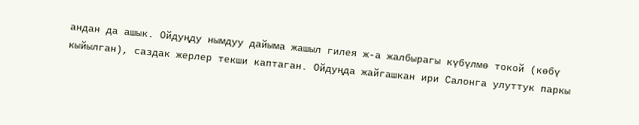андан да ашык. Ойдуңду нымдуу дайыма жашыл гилея ж-а жалбырагы күбүлмө токой (көбү кыйылган), саздак жерлер текши каптаган. Ойдуңда жайгашкан ири Салонга улуттук паркы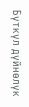Бүткүл дүйнөлүк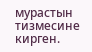мурастын тизмесине кирген.